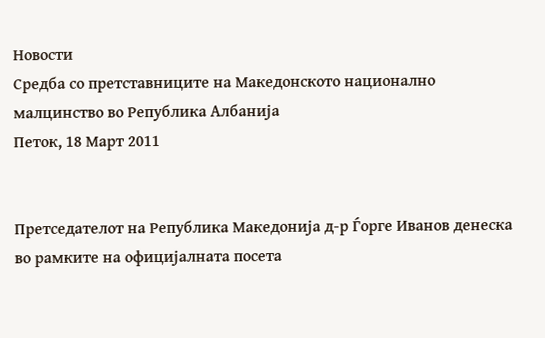Новости
Средба со претставниците на Македонското национално малцинство во Република Албанија
Петок, 18 Март 2011


Претседателот на Република Македонија д-р Ѓорге Иванов денеска во рамките на официјалната посета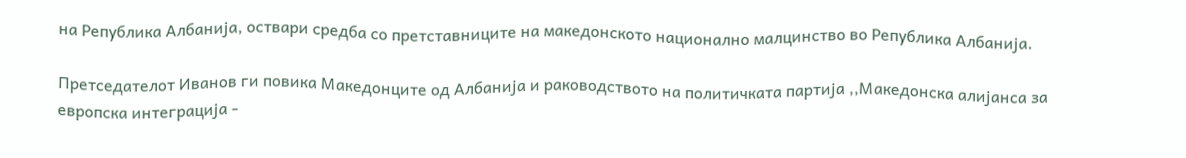на Република Албанија, оствари средба со претставниците на македонското национално малцинство во Република Албанија.

Претседателот Иванов ги повика Македонците од Албанија и раководството на политичката партија ,,Македонска алијанса за европска интеграција -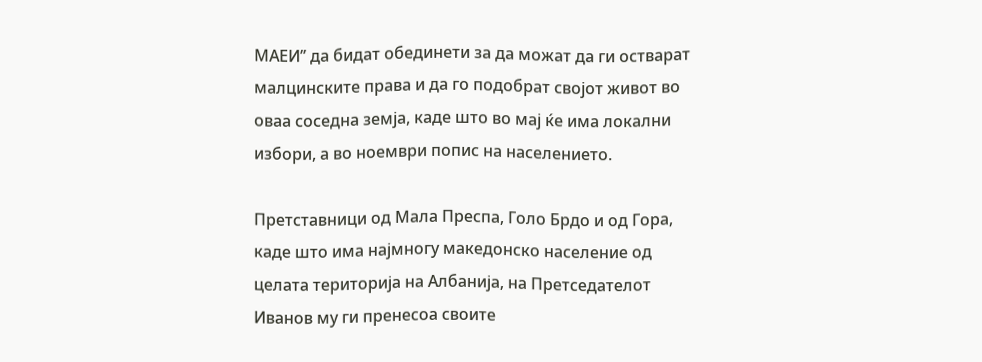МАЕИ’’ да бидат обединети за да можат да ги остварат малцинските права и да го подобрат својот живот во оваа соседна земја, каде што во мај ќе има локални избори, а во ноември попис на населението.

Претставници од Мала Преспа, Голо Брдо и од Гора, каде што има најмногу македонско население од целата територија на Албанија, на Претседателот Иванов му ги пренесоа своите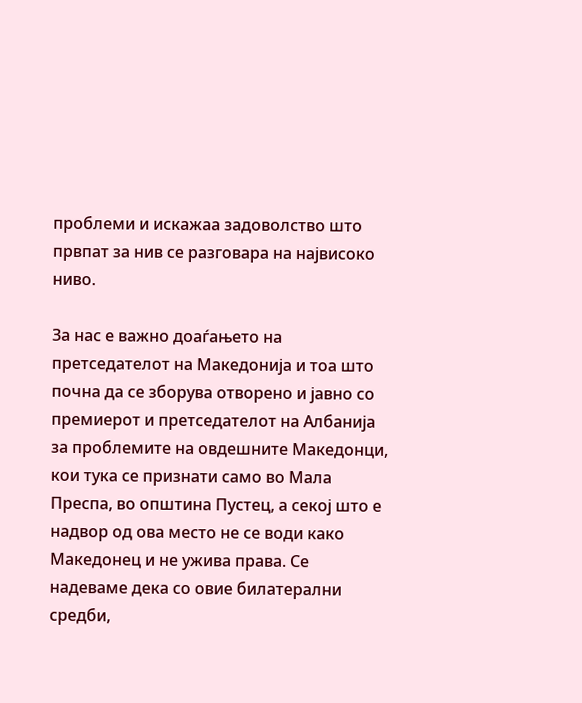проблеми и искажаа задоволство што првпат за нив се разговара на највисоко ниво.

За нас е важно доаѓањето на претседателот на Македонија и тоа што почна да се зборува отворено и јавно со премиерот и претседателот на Албанија за проблемите на овдешните Македонци, кои тука се признати само во Мала Преспа, во општина Пустец, а секој што е надвор од ова место не се води како Македонец и не ужива права. Се надеваме дека со овие билатерални средби,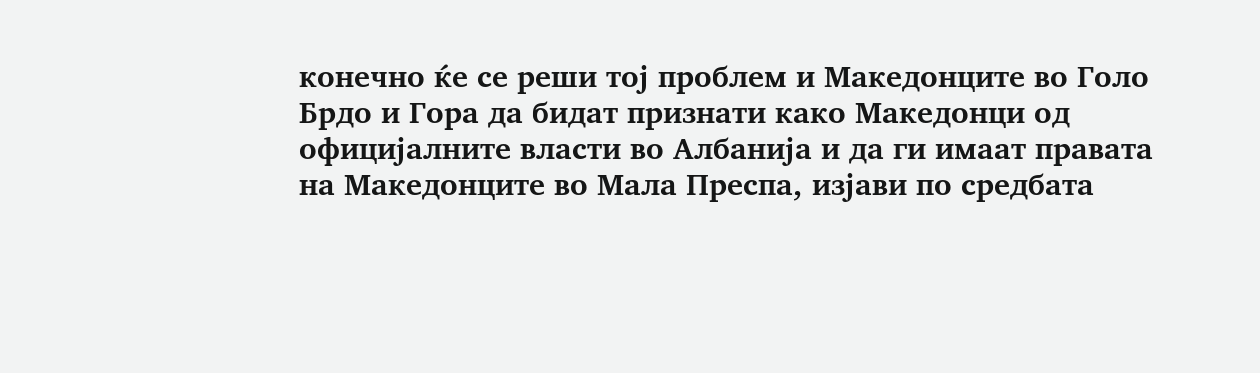конечно ќе се реши тој проблем и Македонците во Голо Брдо и Гора да бидат признати како Македонци од официјалните власти во Албанија и да ги имаат правата на Македонците во Мала Преспа, изјави по средбата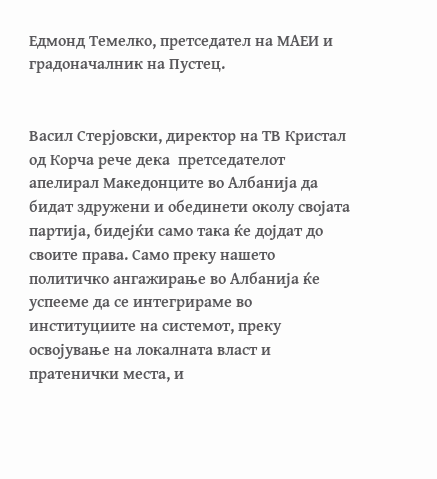Едмонд Темелко, претседател на МАЕИ и градоначалник на Пустец.


Васил Стерјовски, директор на ТВ Кристал од Корча рече дека  претседателот апелирал Македонците во Албанија да бидат здружени и обединети околу својата партија, бидејќи само така ќе дојдат до своите права. Само преку нашето политичко ангажирање во Албанија ќе успееме да се интегрираме во институциите на системот, преку освојување на локалната власт и пратенички места, и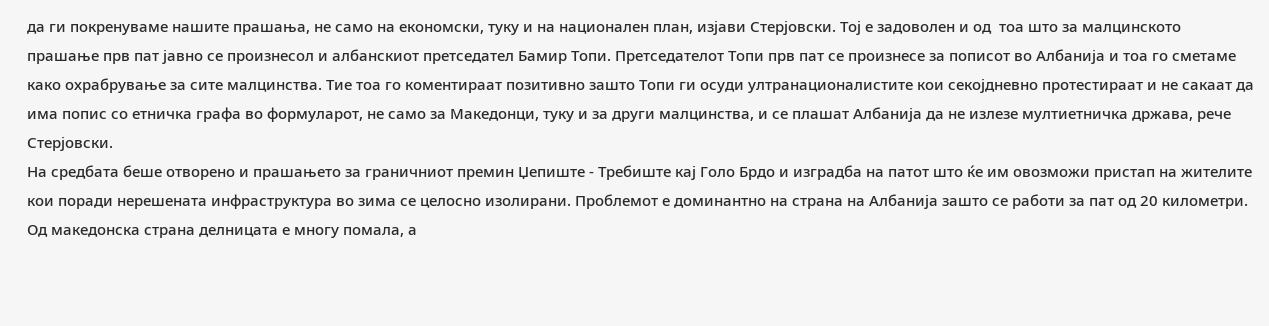да ги покренуваме нашите прашања, не само на економски, туку и на национален план, изјави Стерјовски. Тој е задоволен и од  тоа што за малцинското прашање прв пат јавно се произнесол и албанскиот претседател Бамир Топи. Претседателот Топи прв пат се произнесе за пописот во Албанија и тоа го сметаме како охрабрување за сите малцинства. Тие тоа го коментираат позитивно зашто Топи ги осуди ултранационалистите кои секојдневно протестираат и не сакаат да има попис со етничка графа во формуларот, не само за Македонци, туку и за други малцинства, и се плашат Албанија да не излезе мултиетничка држава, рече Стерјовски.
На средбата беше отворено и прашањето за граничниот премин Џепиште - Требиште кај Голо Брдо и изградба на патот што ќе им овозможи пристап на жителите кои поради нерешената инфраструктура во зима се целосно изолирани. Проблемот е доминантно на страна на Албанија зашто се работи за пат од 20 километри. Од македонска страна делницата е многу помала, а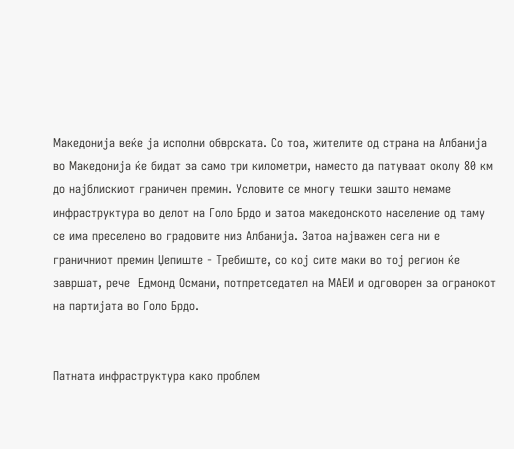Македонија веќе ја исполни обврската. Со тоа, жителите од страна на Албанија во Македонија ќе бидат за само три километри, наместо да патуваат околу 80 км до најблискиот граничен премин. Условите се многу тешки зашто немаме инфраструктура во делот на Голо Брдо и затоа македонското население од таму се има преселено во градовите низ Албанија. Затоа најважен сега ни е граничниот премин Џепиште - Требиште, со кој сите маки во тој регион ќе завршат, рече  Едмонд Османи, потпретседател на МАЕИ и одговорен за огранокот на партијата во Голо Брдо.


Патната инфраструктура како проблем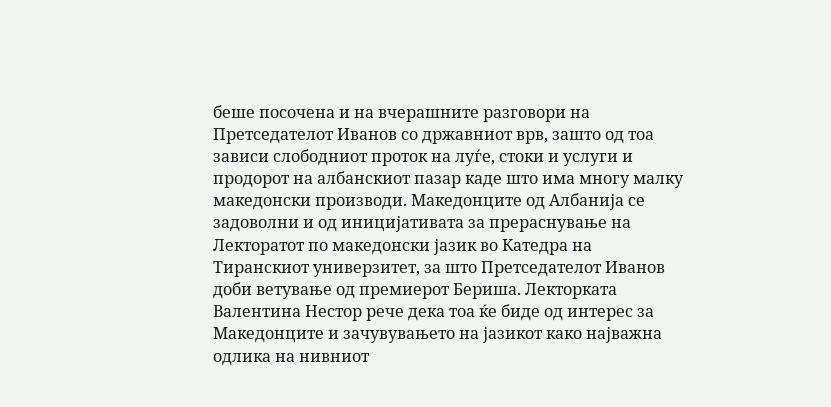беше посочена и на вчерашните разговори на Претседателот Иванов со државниот врв, зашто од тоа зависи слободниот проток на луѓе, стоки и услуги и продорот на албанскиот пазар каде што има многу малку македонски производи. Македонците од Албанија се задоволни и од иницијативата за прераснување на Лекторатот по македонски јазик во Катедра на Тиранскиот универзитет, за што Претседателот Иванов доби ветување од премиерот Бериша. Лекторката Валентина Нестор рече дека тоа ќе биде од интерес за Македонците и зачувувањето на јазикот како најважна одлика на нивниот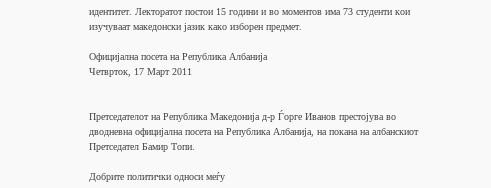идентитет. Лекторатот постои 15 години и во моментов има 73 студенти кои изучуваат македонски јазик како изборен предмет.

Официјална посета на Република Албанија
Четврток, 17 Март 2011


Претседателот на Република Македонија д-р Ѓорге Иванов престојува во дводневна официјална посета на Република Албанија, на покана на албанскиот Претседател Бамир Топи.

Добрите политички односи меѓу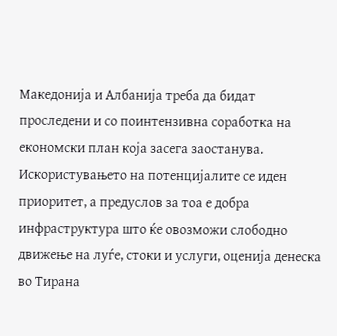Македонија и Албанија треба да бидат проследени и со поинтензивна соработка на економски план која засега заостанува. Искористувањето на потенцијалите се иден приоритет, а предуслов за тоа е добра инфраструктура што ќе овозможи слободно движење на луѓе, стоки и услуги, оценија денеска во Тирана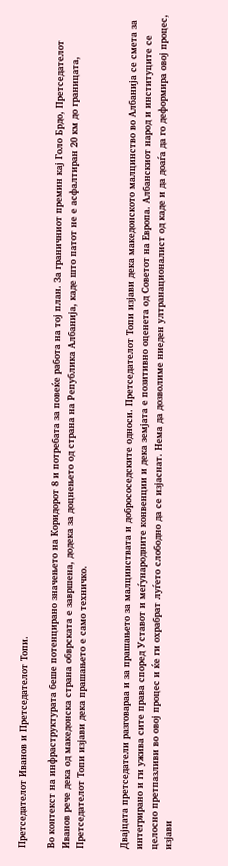Претседателот Иванов и Претседателот Топи.

Во контекст на инфраструктурата беше потенцирано значењето на Коридорот 8 и потребата за повеќе работа на тој план. За граничниот премин кај Голо Брдо, Претседателот Иванов рече дека од македонска страна обврската е завршена, додека за доцнењето од страна на Република Албанија, каде што патот не е асфалтиран 20 км до границата, Претседателот Топи изјави дека прашањето е само техничко.


Двајцата претседатели разговараа и за прашањето за малцинствата и добрососедските односи. Претседателот Топи изјави дека македонското малцинство во Албанија се смета за интегрирано и ги ужива сите права според Уставот и меѓународните конвенции и дека земјата е позитивно оценета од Советот на Европа. Албанскиот народ и институците се целосно претпазливи во овој процес и ќе ги охрабрат луѓето слободно да се изјаснат. Нема да дозволиме ниеден ултранационалист од каде и да доаѓа да го деформира овој процес, изјави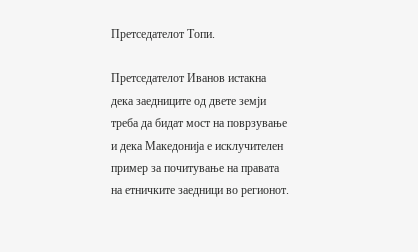Претседателот Топи.

Претседателот Иванов истакна дека заедниците од двете земји треба да бидат мост на поврзување и дека Македонија е исклучителен пример за почитување на правата на етничките заедници во регионот.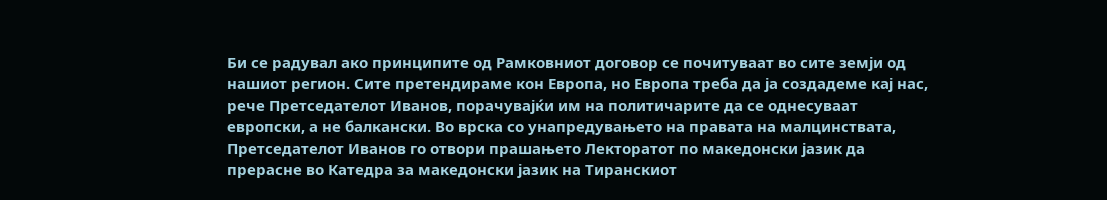Би се радувал ако принципите од Рамковниот договор се почитуваат во сите земји од нашиот регион. Сите претендираме кон Европа, но Европа треба да ја создадеме кај нас, рече Претседателот Иванов, порачувајќи им на политичарите да се однесуваат европски, а не балкански. Во врска со унапредувањето на правата на малцинствата, Претседателот Иванов го отвори прашањето Лекторатот по македонски јазик да прерасне во Катедра за македонски јазик на Тиранскиот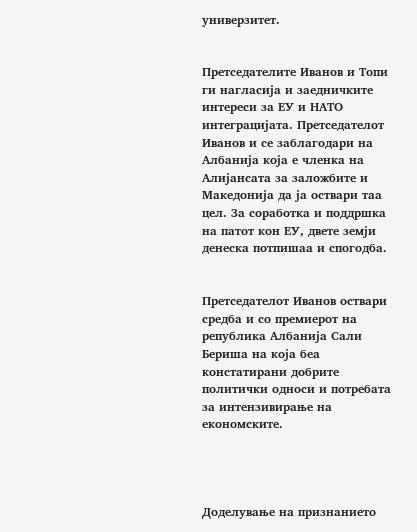универзитет.


Претседателите Иванов и Топи ги нагласија и заедничките интереси за ЕУ и НАТО интеграцијата. Претседателот Иванов и се заблагодари на Албанија која е членка на Алијансата за заложбите и Македонија да ја оствари таа цел. За соработка и поддршка на патот кон ЕУ, двете земји денеска потпишаа и спогодба.


Претседателот Иванов оствари средба и со премиерот на република Албанија Сали Бериша на која беа констатирани добрите политички односи и потребата за интензивирање на економските.




Доделување на признанието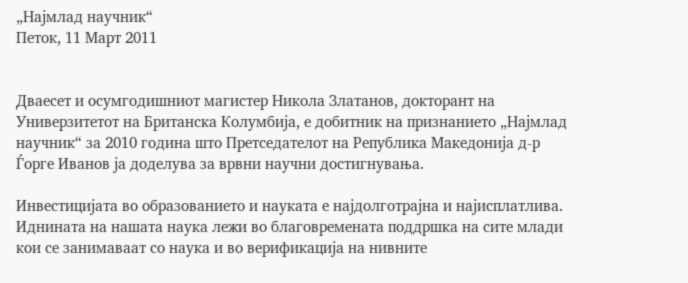„Најмлад научник“
Петок, 11 Март 2011


Дваесет и осумгодишниот магистер Никола Златанов, докторант на Универзитетот на Британска Колумбија, е добитник на признанието „Најмлад научник“ за 2010 година што Претседателот на Република Македонија д-р Ѓорге Иванов ја доделува за врвни научни достигнувања.

Инвестицијата во образованието и науката е најдолготрајна и најисплатлива. Иднината на нашата наука лежи во благовремената поддршка на сите млади кои се занимаваат со наука и во верификација на нивните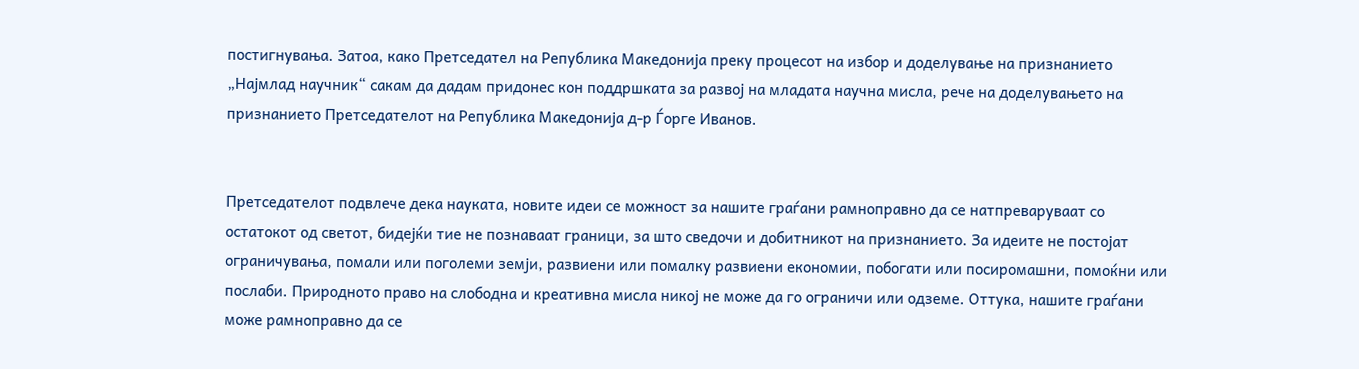постигнувања. Затоа, како Претседател на Република Македонија преку процесот на избор и доделување на признанието „Најмлад научник“ сакам да дадам придонес кон поддршката за развој на младата научна мисла, рече на доделувањето на признанието Претседателот на Република Македонија д-р Ѓорге Иванов.


Претседателот подвлече дека науката, новите идеи се можност за нашите граѓани рамноправно да се натпреваруваат со остатокот од светот, бидејќи тие не познаваат граници, за што сведочи и добитникот на признанието. За идеите не постојат ограничувања, помали или поголеми земји, развиени или помалку развиени економии, побогати или посиромашни, помоќни или послаби. Природното право на слободна и креативна мисла никој не може да го ограничи или одземе. Оттука, нашите граѓани може рамноправно да се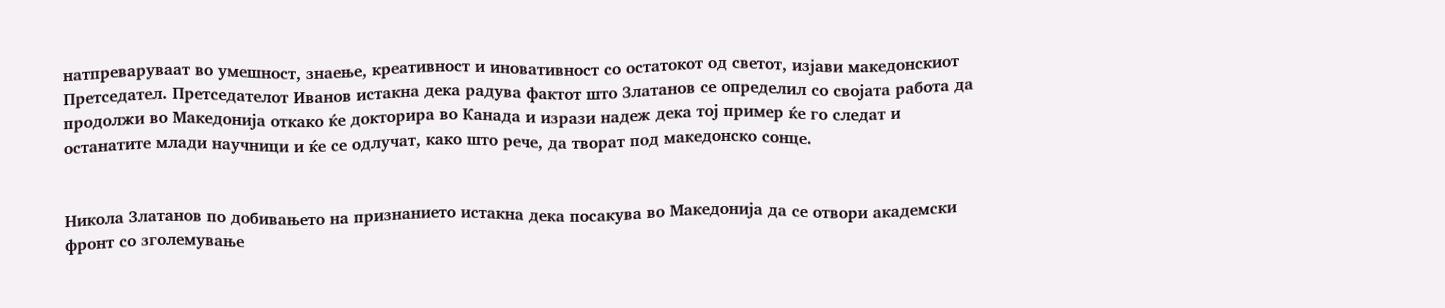натпреваруваат во умешност, знаење, креативност и иновативност со остатокот од светот, изјави македонскиот Претседател. Претседателот Иванов истакна дека радува фактот што Златанов се определил со својата работа да продолжи во Македонија откако ќе докторира во Канада и изрази надеж дека тој пример ќе го следат и останатите млади научници и ќе се одлучат, како што рече, да творат под македонско сонце.


Никола Златанов по добивањето на признанието истакна дека посакува во Македонија да се отвори академски фронт со зголемување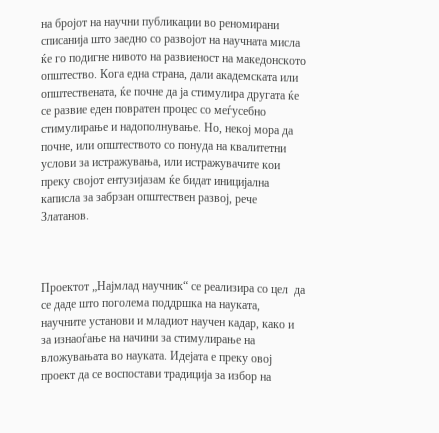на бројот на научни публикации во реномирани списанија што заедно со развојот на научната мисла ќе го подигне нивото на развиеност на македонското општество. Кога една страна, дали академската или општествената, ќе почне да ја стимулира другата ќе се развие еден повратен процес со меѓусебно стимулирање и надополнување. Но, некој мора да почне, или општеството со понуда на квалитетни услови за истражувања, или истражувачите кои преку својот ентузијазам ќе бидат иницијална каписла за забрзан општествен развој, рече Златанов.



Проектот „Најмлад научник“ се реализира со цел  да се даде што поголема поддршка на науката, научните установи и младиот научен кадар, како и за изнаоѓање на начини за стимулирање на вложувањата во науката. Идејата е преку овој проект да се воспостави традиција за избор на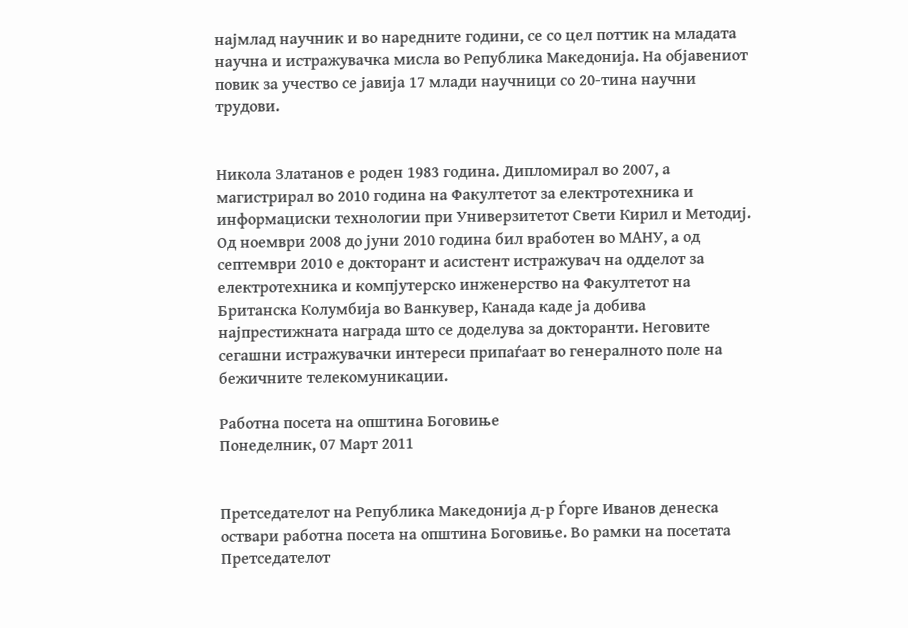најмлад научник и во наредните години, се со цел поттик на младата научна и истражувачка мисла во Република Македонија. На објавениот повик за учество се јавија 17 млади научници со 20-тина научни трудови.


Никола Златанов е роден 1983 година. Дипломирал во 2007, а магистрирал во 2010 година на Факултетот за електротехника и информациски технологии при Универзитетот Свети Кирил и Методиј. Од ноември 2008 до јуни 2010 година бил вработен во МАНУ, а од септември 2010 е докторант и асистент истражувач на одделот за електротехника и компјутерско инженерство на Факултетот на Британска Колумбија во Ванкувер, Канада каде ја добива најпрестижната награда што се доделува за докторанти. Неговите сегашни истражувачки интереси припаѓаат во генералното поле на бежичните телекомуникации.

Работна посета на општина Боговиње
Понеделник, 07 Март 2011


Претседателот на Република Македонија д-р Ѓорге Иванов денеска оствари работна посета на општина Боговиње. Во рамки на посетата Претседателот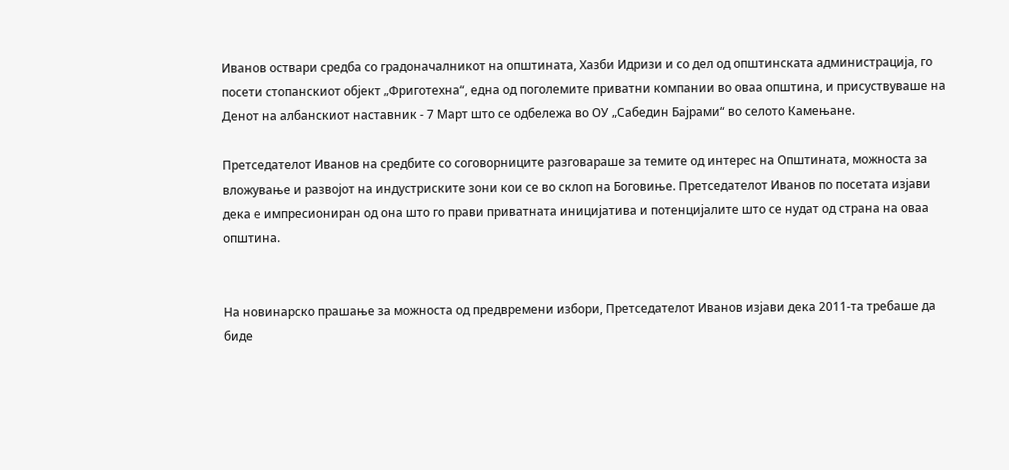Иванов оствари средба со градоначалникот на општината, Хазби Идризи и со дел од општинската администрација, го посети стопанскиот објект „Фриготехна“, една од поголемите приватни компании во оваа општина, и присуствуваше на Денот на албанскиот наставник - 7 Март што се одбележа во ОУ „Сабедин Бајрами“ во селото Камењане.

Претседателот Иванов на средбите со соговорниците разговараше за темите од интерес на Општината, можноста за вложување и развојот на индустриските зони кои се во склоп на Боговиње. Претседателот Иванов по посетата изјави дека e импресиониран од она што го прави приватната иницијатива и потенцијалите што се нудат од страна на оваа општина.


На новинарско прашање за можноста од предвремени избори, Претседателот Иванов изјави дека 2011-та требаше да биде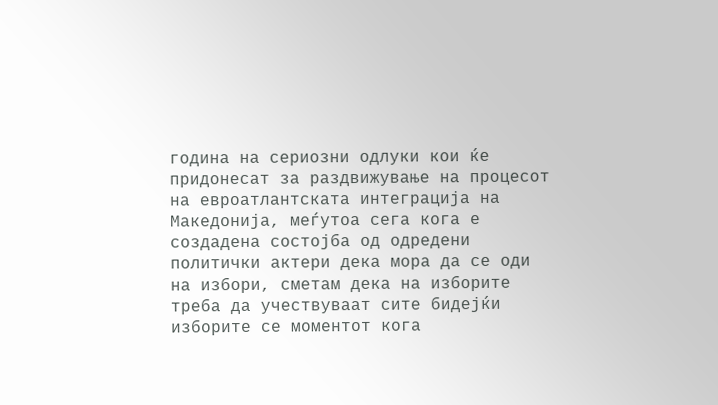година на сериозни одлуки кои ќе придонесат за раздвижување на процесот на евроатлантската интеграција на Македонија, меѓутоа сега кога е создадена состојба од одредени политички актери дека мора да се оди на избори, сметам дека на изборите треба да учествуваат сите бидејќи изборите се моментот кога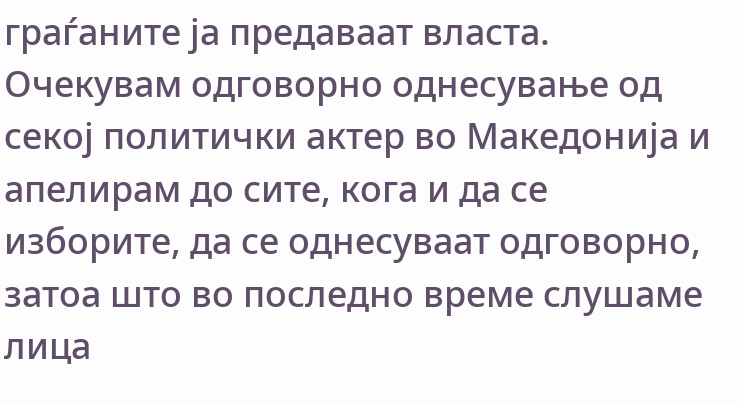граѓаните ја предаваат власта. Очекувам одговорно однесување од секој политички актер во Македонија и апелирам до сите, кога и да се изборите, да се однесуваат одговорно, затоа што во последно време слушаме лица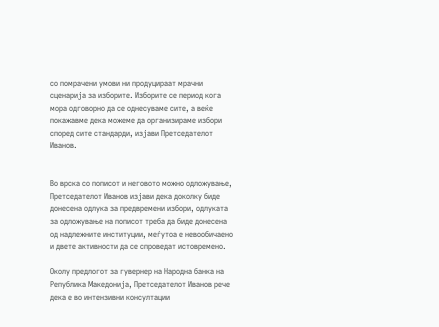со помрачени умови ни продуцираат мрачни сценарија за изборите. Изборите се период кога мора одговорно да се однесуваме сите, а веќе покажавме дека можеме да организираме избори според сите стандарди, изјави Претседателот Иванов.


Во врска со пописот и неговото можно одложување, Претседателот Иванов изјави дека доколку биде донесена одлука за предвремени избори, одлуката за одложување на пописот треба да биде донесена од надлежните институции, меѓутоа е невообичаено и двете активности да се спроведат истовремено.

Околу предлогот за гувернер на Народна банка на Република Македонија, Претседателот Иванов рече  дека е во интензивни консултации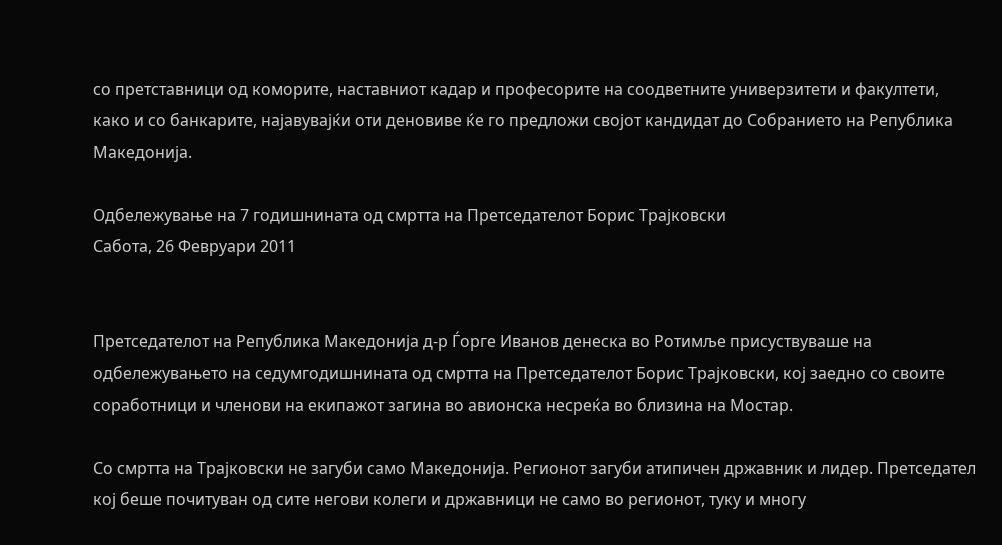со претставници од коморите, наставниот кадар и професорите на соодветните универзитети и факултети, како и со банкарите, најавувајќи оти деновиве ќе го предложи својот кандидат до Собранието на Република Македонија.

Одбележување на 7 годишнината од смртта на Претседателот Борис Трајковски
Сабота, 26 Февруари 2011


Претседателот на Република Македонија д-р Ѓорге Иванов денеска во Ротимље присуствуваше на одбележувањето на седумгодишнината од смртта на Претседателот Борис Трајковски, кој заедно со своите соработници и членови на екипажот загина во авионска несреќа во близина на Мостар.

Со смртта на Трајковски не загуби само Македонија. Регионот загуби атипичен државник и лидер. Претседател кој беше почитуван од сите негови колеги и државници не само во регионот, туку и многу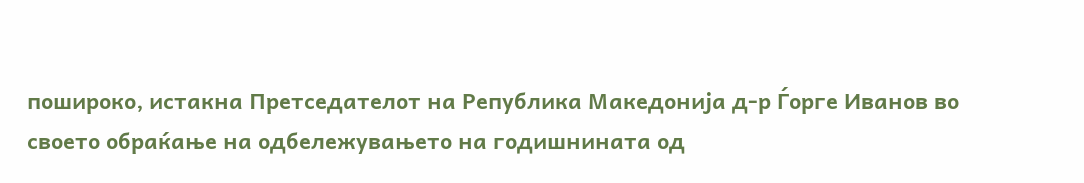пошироко, истакна Претседателот на Република Македонија д-р Ѓорге Иванов во своето обраќање на одбележувањето на годишнината од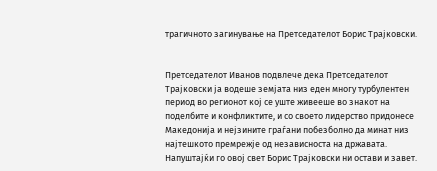трагичното загинување на Претседателот Борис Трајковски.


Претседателот Иванов подвлече дека Претседателот Трајковски ја водеше земјата низ еден многу турбулентен период во регионот кој се уште живееше во знакот на поделбите и конфликтите, и со своето лидерство придонесе Македонија и нејзините граѓани побезболно да минат низ најтешкото премрежје од независноста на државата. Напуштајќи го овој свет Борис Трајковски ни остави и завет.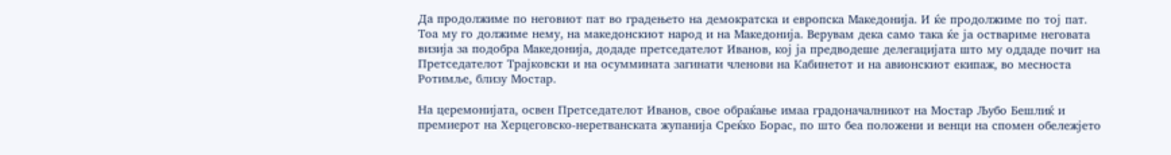Да продолжиме по неговиот пат во градењето на демократска и европска Македонија. И ќе продолжиме по тој пат. Тоа му го должиме нему, на македонскиот народ и на Македонија. Верувам дека само така ќе ја оствариме неговата визија за подобра Македонија, додаде претседателот Иванов, кој ја предводеше делегацијата што му оддаде почит на Претседателот Трајковски и на осуммината загинати членови на Кабинетот и на авионскиот екипаж, во месноста Ротимље, близу Мостар.

На церемонијата, освен Претседателот Иванов, свое обраќање имаа градоначалникот на Мостар Љубо Бешлиќ и премиерот на Херцеговско-неретванската жупанија Среќко Борас, по што беа положени и венци на спомен обележјето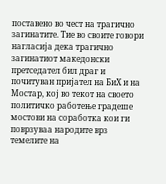поставено во чест на трагично загинатите. Тие во своите говори нагласија дека трагично загинатиот македонски претседател бил драг и почитуван пријател на БиХ и на Мостар, кој во текот на своето политичко работење градеше мостови на соработка кои ги поврзуваа народите врз темелите на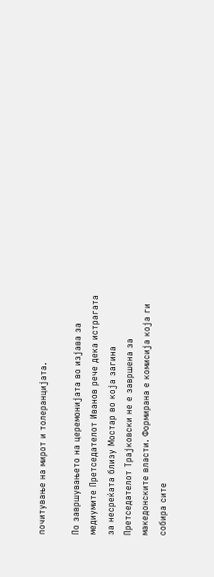почитување на мирот и толеранцијата.

По завршувањето на церемонијата во изјава за медиумите Претседателот Иванов рече дека истрагата за несреќата близу Мостар во која загина Претседателот Трајковски не е завршена за македонските власти. Формирана е комисија која ги собира сите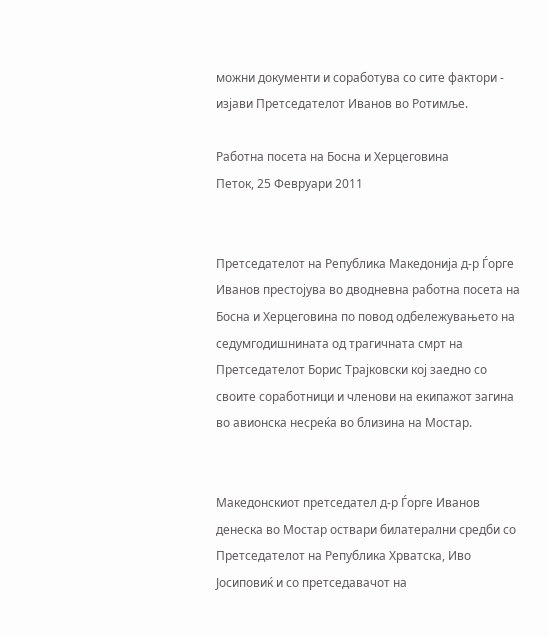можни документи и соработува со сите фактори - изјави Претседателот Иванов во Ротимље.

Работна посета на Босна и Херцеговина
Петок, 25 Февруари 2011


Претседателот на Република Македонија д-р Ѓорге Иванов престојува во дводневна работна посета на Босна и Херцеговина по повод одбележувањето на седумгодишнината од трагичната смрт на Претседателот Борис Трајковски кој заедно со своите соработници и членови на екипажот загина во авионска несреќа во близина на Мостар.


Македонскиот претседател д-р Ѓорге Иванов денеска во Мостар оствари билатерални средби со Претседателот на Република Хрватска, Иво Јосиповиќ и со претседавачот на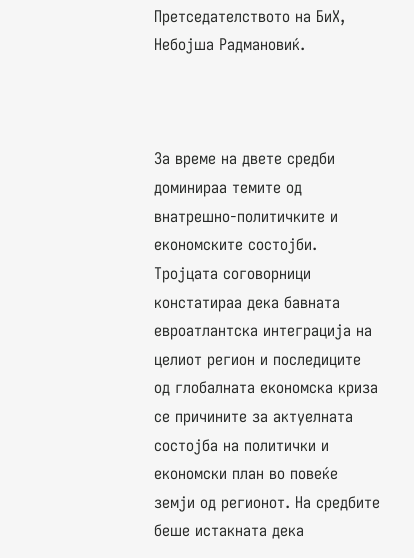Претседателството на БиХ, Небојша Радмановиќ.



За време на двете средби доминираа темите од внатрешно-политичките и економските состојби. Тројцата соговорници констатираа дека бавната евроатлантска интеграција на целиот регион и последиците од глобалната економска криза се причините за актуелната состојба на политички и економски план во повеќе земји од регионот. На средбите беше истакната дека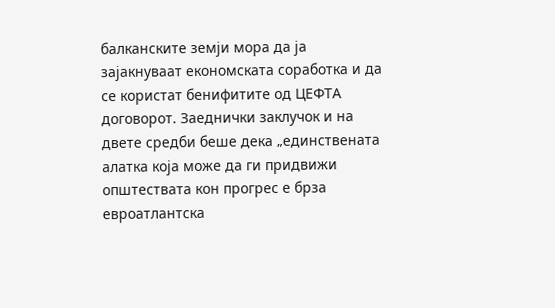балканските земји мора да ја зајакнуваат економската соработка и да се користат бенифитите од ЦЕФТА договорот. Заеднички заклучок и на двете средби беше дека „единствената алатка која може да ги придвижи општествата кон прогрес е брза евроатлантска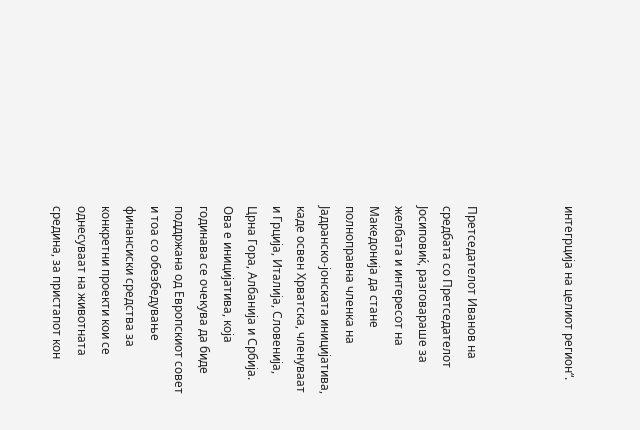интегрција на целиот регион“.



Претседателот Иванов на средбата со Претседателот Јосиповиќ, разговараше за желбата и интересот на Македонија да стане полноправна членка на Јадранско-јонската иницијатива, каде освен Хрватска, членуваат и Грција, Италија, Словенија, Црна Гора, Албанија и Србија. Ова е иницијатива, која годинава се очекува да биде поддржана од Европскиот совет и тоа со обезбедување финансиски средства за конкретни проекти кои се однесуваат на животната средина, за пристапот кон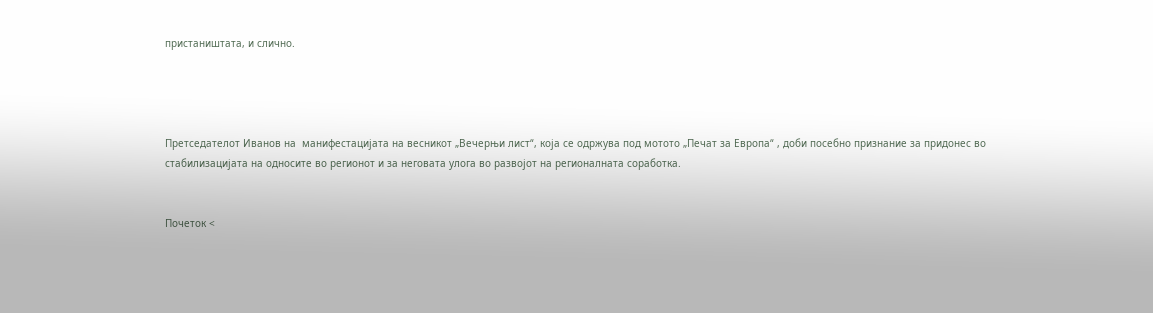пристаништата, и слично.




Претседателот Иванов на  манифестацијата на весникот „Вечерњи лист“, која се одржува под мотото „Печат за Европа“ , доби посебно признание за придонес во стабилизацијата на односите во регионот и за неговата улога во развојот на регионалната соработка.


Почеток <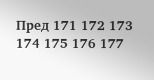Пред 171 172 173 174 175 176 177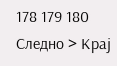178 179 180 Следно > Крај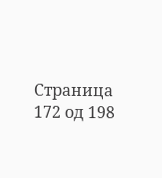Страница 172 од 198